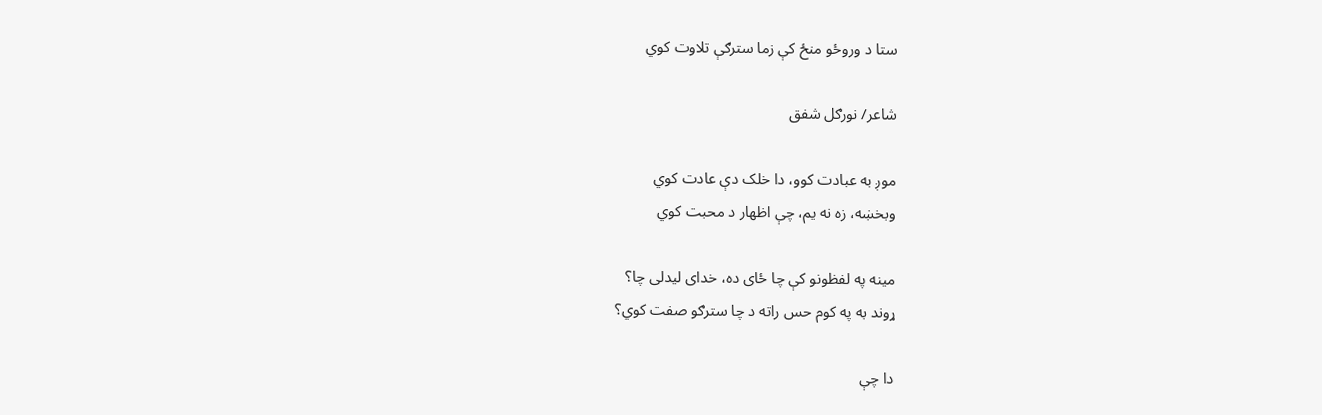ستا د وروځو منځ کې زما سترګې تلاوت کوي

شاعر/ نورګل شفق

موږ به عبادت کوو، دا خلک دې عادت کوي
وبخښه، زه نه یم، چې اظهار د محبت کوي

مینه په لفظونو کې چا ځای ده، خدای لیدلی چا؟
ړوند به په کوم حس راته د چا سترګو صفت کوي؟

دا چې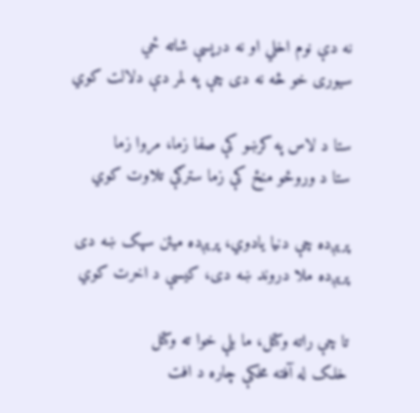نه دې نوم اخلي او نه درپسې شاته ځي
سیوری خو څه نه دی چې په لمر دې دلالت کوي

ستا د لاس په کرښو کې صفا زما، مروا زما
ستا د وروځو منځ کې زما سترګې تلاوت کوي

پرېږده چې دنیا یادوي، پرېږده میئن سپک ښه دی
پرېږده ملا دروند ښه دی، کیسې د اخرت کوي

تا چې راته وکتل، ما بلې خوا ته وکتل
خلک له آفته مخکې چاره د افت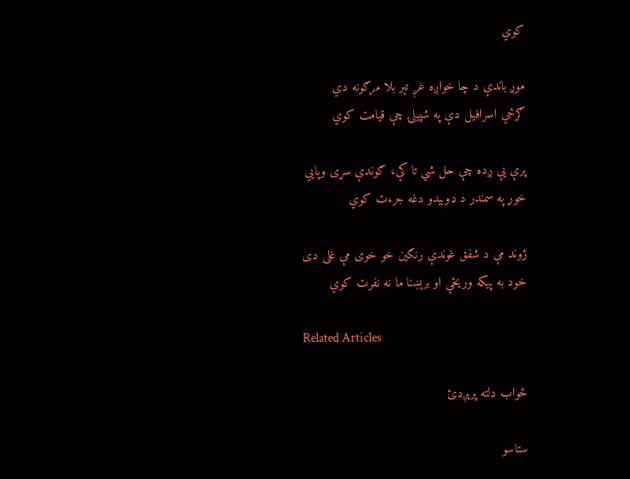کوي

موږ باندې د چا خواږه غږ تېر بلا مرګونه دي
ګرځي اسرافیل دې په شپیلۍ چې قیامت کوي

پرې یې ږده چې حل شي تا کې، ګوندې سړی وپایي
خوړ په سمندر د ډوبیدو دغه جرءت کوي

ژوند مې د شفق غوندې رنګین خو خوی مې غلی دی
خود به پیکه وریځې او برېښنا ما نه نفرت کوي

Related Articles

ځواب دلته پرېږدئ

ستاسو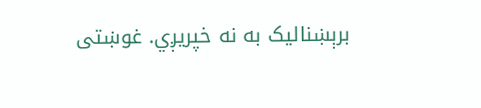برېښناليک به نه خپريږي. غوښتى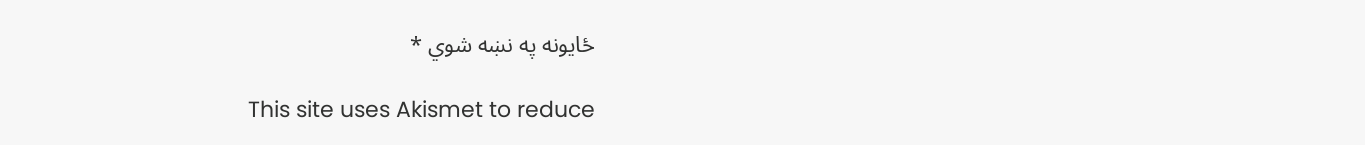ځایونه په نښه شوي *

This site uses Akismet to reduce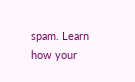spam. Learn how your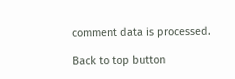comment data is processed.

Back to top button